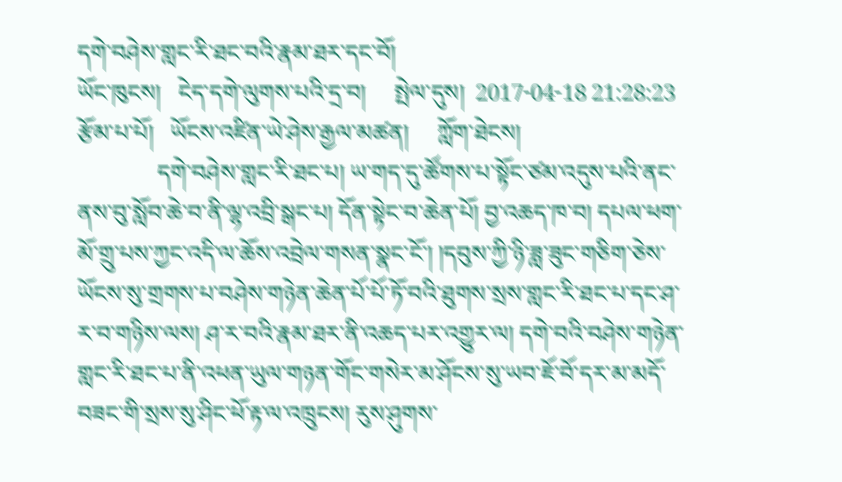དགེ་བཤེས་གླང་རི་ཐང་བའི་རྣམ་ཐར་དང་བོ།
ཡོང་ཁུངས།   ངེད་དགེ་ལུགས་པའི་དྲ་བ།     སྤེལ་དུས།  2017-04-18 21:28:23     རྩོམ་པ་པོ།   ཡོངས་འཛིན་ཡེ་ཤེས་རྒྱལ་མཚན།     ཀློག་ཐེངས།
              དགེ་བཤེས་གླང་རི་ཐང་པ། ཡ་གད་དུ་ཚོགས་པ་སྟོང་ཙམ་འདུས་པའི་ནང་ནས་བུ་སློབ་ཆེ་བ་ནི་ལྷ་འབྲི་སྒང་པ། དོན་སྟེང་བ་ཆེན་པོ། བྱ་འཆད་ཁ་བ། དཔལ་ཕག་མོ་གྲུ་པས་ཀྱང་འདི་ལ་ཆོས་འབྲེལ་གསན་སྣང་ངོ་། །དབུས་ཀྱི་ཉི་ཟླ་ཟུང་གཅིག་ཅེས་ཡོངས་སུ་གྲགས་པ་བཤེས་གཉེན་ཆེན་པོ་པོ་ཏོ་བའི་ཐུགས་སྲས་གླང་རི་ཐང་པ་དང་ཤ་ར་བ་གཉིས་ལས། ཤ་ར་བའི་རྣམ་ཐར་ནི་འཆད་པར་འགྱུར་ལ། དགེ་བའི་བཤེས་གཉེན་གླང་རི་ཐང་པ་ནི་འཕན་ཡུལ་གཉན་གོང་གསེར་མ་ཤོངས་སུ་ཡབ་ཇོ་བོ་དར་མ་མདོ་བཟང་གི་སྲས་སུ་ཤིང་ཕོ་རྟ་ལ་འཁྲུངས། རུས་ཤུགས་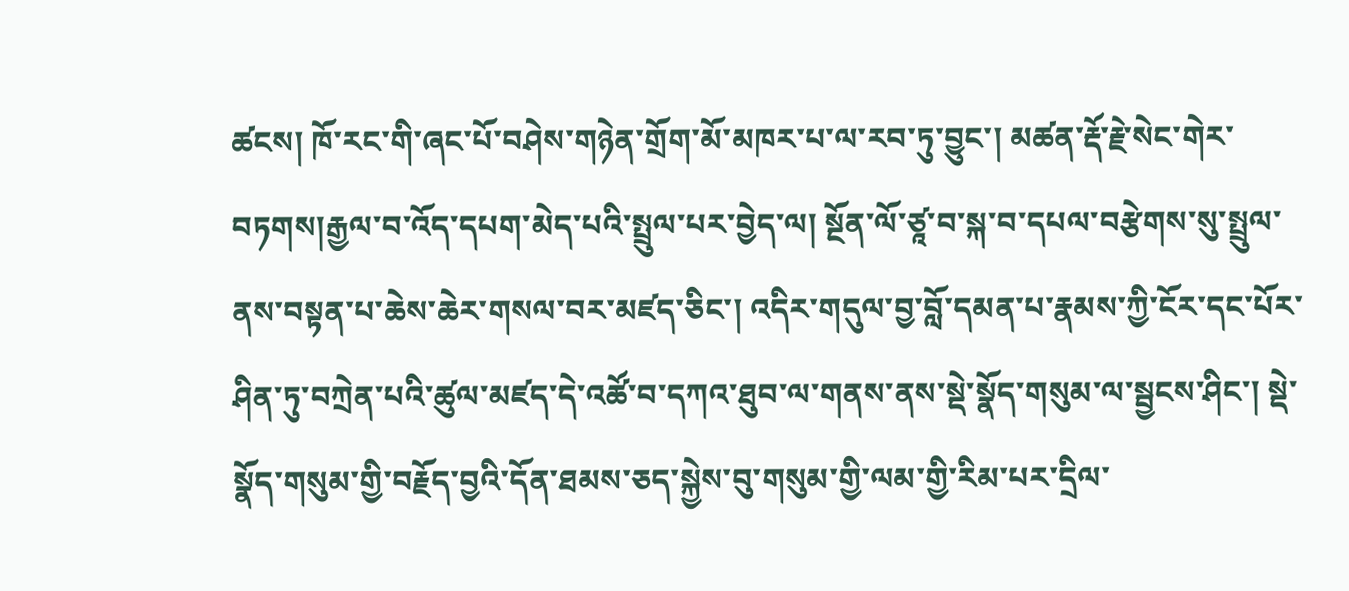ཚངས། ཁོ་རང་གི་ཞང་པོ་བཤེས་གཉེན་གྲོག་མོ་མཁར་པ་ལ་རབ་ཏུ་བྱུང་། མཚན་རྡོ་རྗེ་སེང་གེར་བཏགས།རྒྱལ་བ་འོད་དཔག་མེད་པའི་སྤྲུལ་པར་བྱེད་ལ། སྔོན་ལོ་ཙཱ་བ་སྐ་བ་དཔལ་བརྩེགས་སུ་སྤྲུལ་ནས་བསྟན་པ་ཆེས་ཆེར་གསལ་བར་མཛད་ཅིང་། འདིར་གདུལ་བྱ་བློ་དམན་པ་རྣམས་ཀྱི་ངོར་དང་པོར་ཤིན་ཏུ་བཀྲེན་པའི་ཚུལ་མཛད་དེ་འཚོ་བ་དཀའ་ཐུབ་ལ་གནས་ནས་སྡེ་སྣོད་གསུམ་ལ་སྦྱངས་ཤིང་། སྡེ་སྣོད་གསུམ་གྱི་བརྗོད་བྱའི་དོན་ཐམས་ཅད་སྐྱེས་བུ་གསུམ་གྱི་ལམ་གྱི་རིམ་པར་དྲིལ་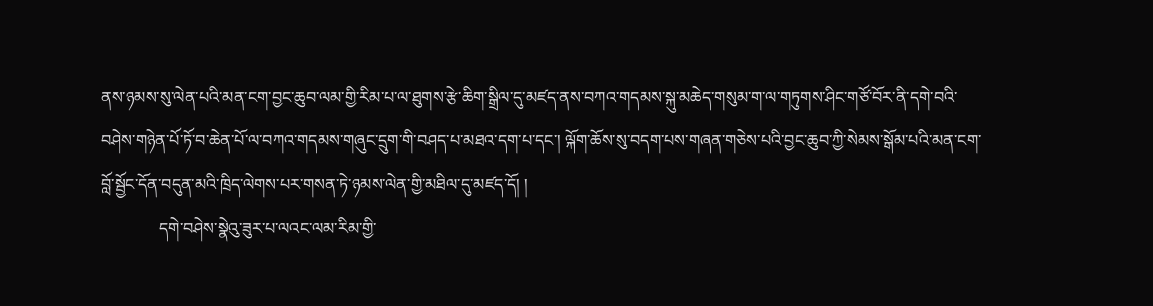ནས་ཉམས་སུ་ལེན་པའི་མན་ངག་བྱང་ཆུབ་ལམ་གྱི་རིམ་པ་ལ་ཐུགས་རྩེ་ཆིག་སྒྲིལ་དུ་མཛད་ནས་བཀའ་གདམས་སྐུ་མཆེད་གསུམ་ག་ལ་གཏུགས་ཤིང་གཙོ་བོར་ནི་དགེ་བའི་བཤེས་གཉེན་པོ་ཏོ་བ་ཆེན་པོ་ལ་བཀའ་གདམས་གཞུང་དྲུག་གི་བཤད་པ་མཐའ་དག་པ་དང་། ལྐོག་ཆོས་སུ་བདག་པས་གཞན་གཅེས་པའི་བྱང་ཆུབ་ཀྱི་སེམས་སྒོམ་པའི་མན་ངག་བློ་སྦྱོང་དོན་བདུན་མའི་ཁྲིད་ལེགས་པར་གསན་ཏེ་ཉམས་ལེན་གྱི་མཐིལ་དུ་མཛད་དོ། །
              དགེ་བཤེས་སྣེའུ་ཟུར་པ་ལའང་ལམ་རིམ་གྱི་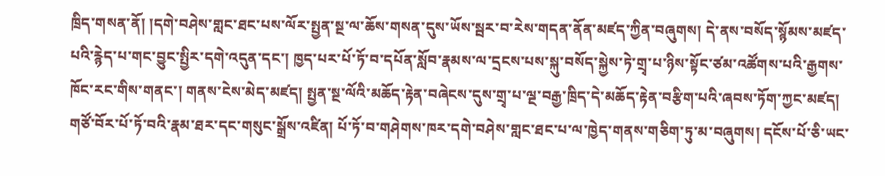ཁྲིད་གསན་ནོ། །དགེ་བཤེས་གླང་ཐང་པས་ལོར་སྤྱན་སྔ་ལ་ཆོས་གསན་དུས་ཡོས་སྦར་བ་རེས་གདན་ནོན་མཛད་ཀྱིན་བཞུགས། དེ་ནས་བསོད་སྙོམས་མཛད་པའི་རྙེད་པ་གང་བྱུང་སྤྱིར་དགེ་འདུན་དང་། ཁྱད་པར་པོ་ཏོ་བ་དཔོན་སློབ་རྣམས་ལ་དྲངས་པས་སྐུ་བསོད་སྐྱེས་ཏེ་གྲྭ་པ་ཉིས་སྟོང་ཙམ་འཚོགས་པའི་རྒྱགས་ཁོང་རང་གིས་གནང་། གནས་ངེས་མེད་མཛད། སྤྱན་སྔ་ལོའི་མཆོད་རྟེན་བཞེངས་དུས་གྲྭ་པ་ལྔ་བརྒྱ་ཁྲིད་དེ་མཆོད་རྟེན་བརྩིག་པའི་ཞབས་ཏོག་ཀྱང་མཛད། གཙོ་བོར་པོ་ཏོ་བའི་རྣམ་ཐར་དང་གསུང་སྒྲོས་འཛིན། པོ་ཏོ་བ་གཤེགས་ཁར་དགེ་བཤེས་གླང་ཐང་པ་ལ་ཁྱེད་གནས་གཅིག་ཏུ་མ་བཞུགས། དངོས་པོ་ཅི་ཡང་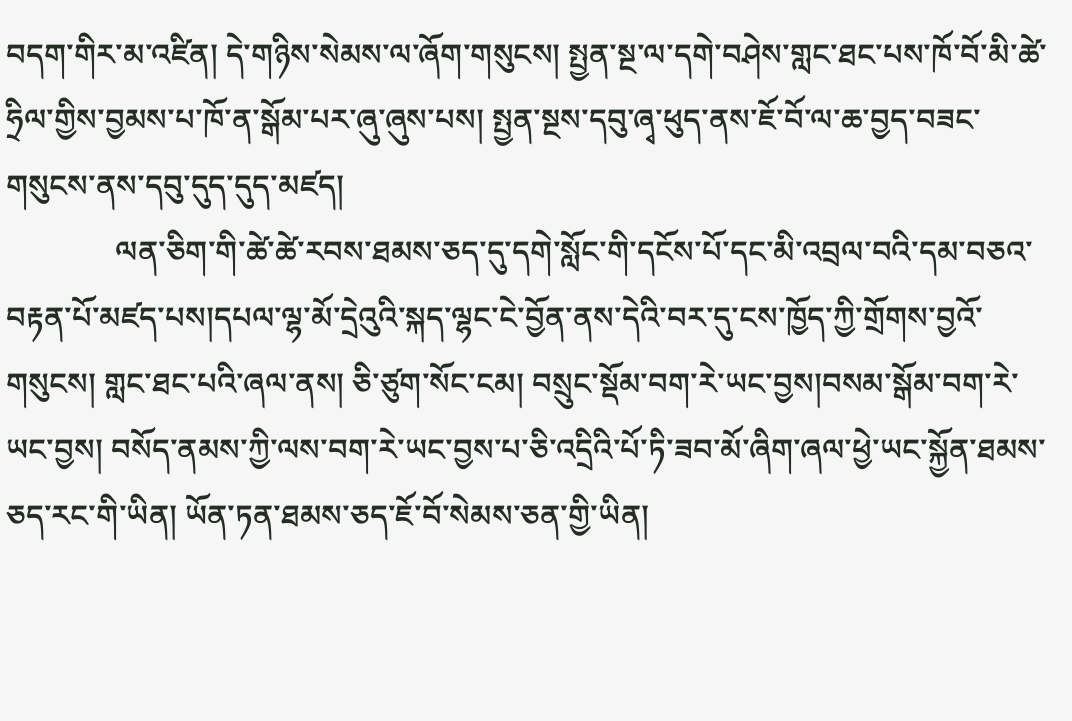བདག་གིར་མ་འཛིན། དེ་གཉིས་སེམས་ལ་ཞོག་གསུངས། སྤྱན་སྔ་ལ་དགེ་བཤེས་གླང་ཐང་པས་ཁོ་བོ་མི་ཚེ་ཧྲིལ་གྱིས་བྱམས་པ་ཁོ་ན་སྒོམ་པར་ཞུ་ཞུས་པས། སྤྱན་སྔས་དབུ་ཞྭ་ཕུད་ནས་ཇོ་བོ་ལ་ཆ་བྱད་བཟང་གསུངས་ནས་དབུ་དུད་དུད་མཛད།
              ལན་ཅིག་གི་ཚེ་ཚེ་རབས་ཐམས་ཅད་དུ་དགེ་སློང་གི་དངོས་པོ་དང་མི་འབྲལ་བའི་དམ་བཅའ་བརྟན་པོ་མཛད་པས།དཔལ་ལྷ་མོ་དྲེའུའི་སྐད་ལྷང་ངེ་བྱོན་ནས་དེའི་བར་དུ་ངས་ཁྱོད་ཀྱི་གྲོགས་བྱའོ་གསུངས། གླང་ཐང་པའི་ཞལ་ནས། ཅི་ཙུག་སོང་ངམ། བསྲུང་སྡོམ་བག་རེ་ཡང་བྱས།བསམ་སྒོམ་བག་རེ་ཡང་བྱས། བསོད་ནམས་ཀྱི་ལས་བག་རེ་ཡང་བྱས་པ་ཅི་འདྲིའི་པོ་ཏི་ཟབ་མོ་ཞིག་ཞལ་ཕྱེ་ཡང་སྐྱོན་ཐམས་ཅད་རང་གི་ཡིན། ཡོན་ཏན་ཐམས་ཅད་ཇོ་བོ་སེམས་ཅན་གྱི་ཡིན།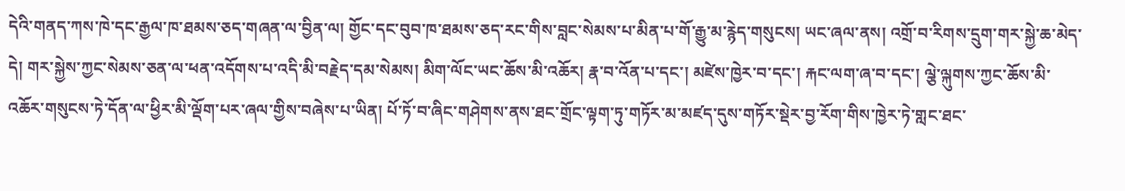དེའི་གནད་ཀས་ཁེ་དང་རྒྱལ་ཁ་ཐམས་ཅད་གཞན་ལ་བྱིན་ལ། གྱོང་དང་བུབ་ཁ་ཐམས་ཅད་རང་གིས་བླང་སེམས་པ་མིན་པ་གོ་རྒྱུ་མ་རྙེད་གསུངས། ཡང་ཞལ་ནས། འགྲོ་བ་རིགས་དྲུག་གར་སྐྱེ་ཆ་མེད་དེ། གར་སྐྱེས་ཀྱང་སེམས་ཅན་ལ་ཕན་འདོགས་པ་འདི་མི་བརྗེད་དམ་སེམས། མིག་ལོང་ཡང་ཆོས་མི་འཆོར། རྣ་བ་འོན་པ་དང་། མཛེས་ཁྱེར་བ་དང་། རྐང་ལག་ཞ་བ་དང་། ལྕེ་ལྐུགས་ཀྱང་ཆོས་མི་འཆོར་གསུངས་ཏེ་དོན་ལ་ཕྱིར་མི་ལྡོག་པར་ཞལ་གྱིས་བཞེས་པ་ཡིན། པོ་ཏོ་བ་ཞིང་གཤེགས་ནས་ཐང་གྲོང་ལྟག་ཏུ་གཏོར་མ་མཛད་དུས་གཏོར་སྡེར་བྱ་རོག་གིས་ཁྱེར་ཏེ་གླང་ཐང་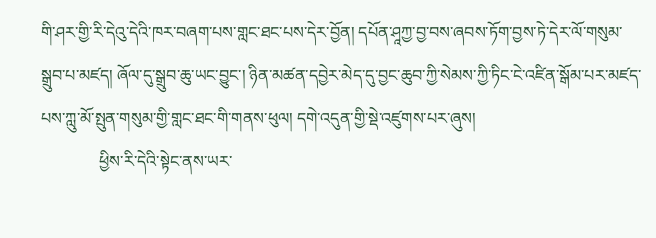གི་ཤར་གྱི་རི་དེའུ་དེའི་ཁར་བཞག་པས་གླང་ཐང་པས་དེར་བྱོན། དཔོན་ཤཱཀྱ་བྱ་བས་ཞབས་ཏོག་བྱས་ཏེ་དེར་ལོ་གསུམ་སྒྲུབ་པ་མཛད། ཞོལ་དུ་སྒྲུབ་ཆུ་ཡང་བྱུང་། ཉིན་མཚན་དབྱེར་མེད་དུ་བྱང་ཆུབ་ཀྱི་སེམས་ཀྱི་ཏིང་ངེ་འཛིན་སྒོམ་པར་མཛད་པས་ཀླུ་མོ་སྤུན་གསུམ་གྱི་གླང་ཐང་གི་གནས་ཕུལ། དགེ་འདུན་གྱི་སྡེ་འཛུགས་པར་ཞུས།
              ཕྱིས་རི་དེའི་སྟེང་ནས་ཡར་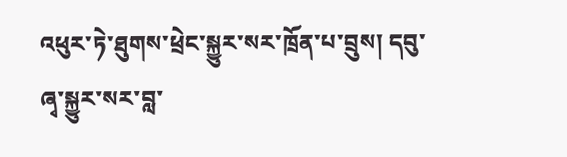འཕུར་ཏེ་ཐུགས་ཕྲེང་སྐྱུར་སར་ཁྲོན་པ་བྲུས། དབུ་ཞྭ་སྐྱུར་སར་བླ་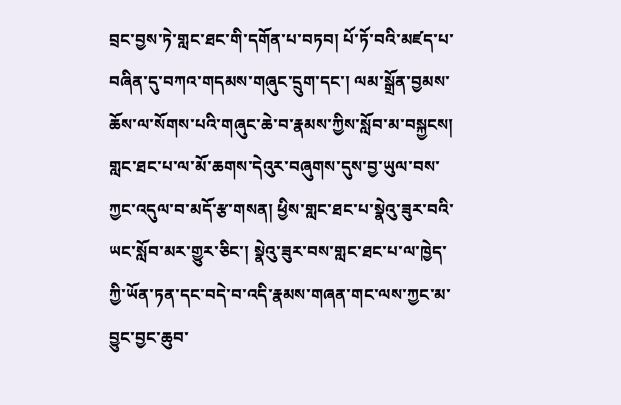བྲང་བྱས་ཏེ་གླང་ཐང་གི་དགོན་པ་བཏབ། པོ་ཏོ་བའི་མཛད་པ་བཞིན་དུ་བཀའ་གདམས་གཞུང་དྲུག་དང་། ལམ་སྒྲོན་བྱམས་ཆོས་ལ་སོགས་པའི་གཞུང་ཆེ་བ་རྣམས་ཀྱིས་སློབ་མ་བསྐྱངས། གླང་ཐང་པ་ལ་མོ་ཆགས་དེའུར་བཞུགས་དུས་བྱ་ཡུལ་བས་ཀྱང་འདུལ་བ་མདོ་རྩ་གསན། ཕྱིས་གླང་ཐང་པ་སྣེའུ་ཟུར་བའི་ཡང་སློབ་མར་གྱུར་ཅིང་། སྣེའུ་ཟུར་བས་གླང་ཐང་པ་ལ་ཁྱེད་ཀྱི་ཡོན་ཏན་དང་བདེ་བ་འདི་རྣམས་གཞན་གང་ལས་ཀྱང་མ་བྱུང་བྱང་ཆུབ་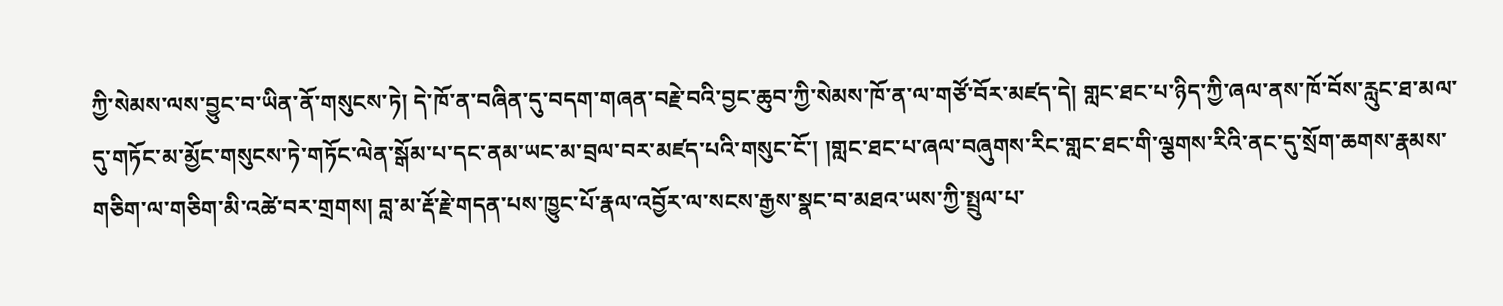ཀྱི་སེམས་ལས་བྱུང་བ་ཡིན་ནོ་གསུངས་ཏེ། དེ་ཁོ་ན་བཞིན་དུ་བདག་གཞན་བརྗེ་བའི་བྱང་ཆུབ་ཀྱི་སེམས་ཁོ་ན་ལ་གཙོ་བོར་མཛད་དེ། གླང་ཐང་པ་ཉིད་ཀྱི་ཞལ་ནས་ཁོ་བོས་རླུང་ཐ་མལ་དུ་གཏོང་མ་མྱོང་གསུངས་ཏེ་གཏོང་ལེན་སྒོམ་པ་དང་ནམ་ཡང་མ་བྲལ་བར་མཛད་པའི་གསུང་ངོ་། །གླང་ཐང་པ་ཞལ་བཞུགས་རིང་གླང་ཐང་གི་ལྕགས་རིའི་ནང་དུ་སྲོག་ཆགས་རྣམས་གཅིག་ལ་གཅིག་མི་འཚེ་བར་གྲགས། བླ་མ་རྡོ་རྗེ་གདན་པས་ཁྱུང་པོ་རྣལ་འབྱོར་ལ་སངས་རྒྱས་སྣང་བ་མཐའ་ཡས་ཀྱི་སྤྲུལ་པ་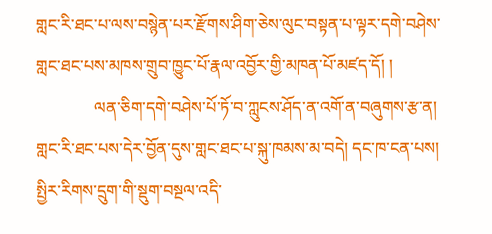གླང་རི་ཐང་པ་ལས་བསྙེན་པར་རྫོགས་ཤིག་ཅེས་ལུང་བསྟན་པ་ལྟར་དགེ་བཤེས་གླང་ཐང་པས་མཁས་གྲུབ་ཁྱུང་པོ་རྣལ་འབྱོར་གྱི་མཁན་པོ་མཛད་དོ། །
              ལན་ཅིག་དགེ་བཤེས་པོ་ཏོ་བ་ཀླུངས་ཤོད་ན་འགོ་ན་བཞུགས་རྩ་ན། གླང་རི་ཐང་པས་དེར་བྱོན་དུས་གླང་ཐང་པ་སྐུ་ཁམས་མ་བདེ། དང་ཁ་ངན་པས། སྤྱིར་རིགས་དྲུག་གི་སྡུག་བསྔལ་འདི་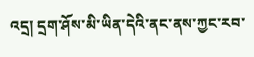འདྲ། དྲག་ཤོས་མི་ཡིན་དེའི་ནང་ནས་ཀྱང་རབ་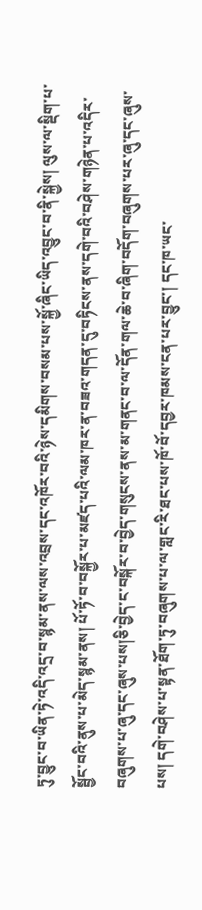ཏུ་བྱུང་བ་ཡིན་ཏེ་འདི་འདྲ་བ་སྙམ་ནས་ལས་འབྲས་དང་འཁོར་བའི་ཉེས་དམིགས་བསམ་པས་སྐྱོ་ཞིང་ཡིད་འབྱུང་བ་ནི་སྐྱེས། ལུས་ལ་སྡིག་པ་སྦྱོང་བའི་ནུས་པ་མེད་སྙམ་ནས། པོ་ཏོ་བ་བསྐྱོར་པ་མཛད་པའི་ལམ་ཁར་ན་བཟའ་གདན་དུ་བཏིངས་ནས་དགེ་བའི་བཤེས་གཉེན་པ་འདིར་བཞུགས་པ་ཞུ་དང་ཞུས་པས།ཅི་བྱེད་ང་བསྐོར་བ་བྱེད་གསུངས་ནས་མ་གནང་བ་ལ་དོན་གལ་ཆེ་བ་ཞིག་བདོག་བཞུགས་པར་ཞུ་དང་ཞུས་པས། དགེ་བཤེས་པ་སྟན་ཐོག་ཏུ་བཞུགས་པ་ལ་གླང་རི་ཐང་པས་ཁོ་བོ་དབྱར་ཁམས་ངན་པར་བྱུང་། དང་ཁ་ཡང་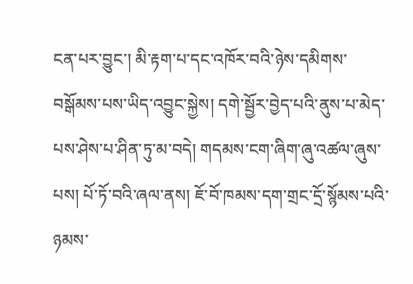ངན་པར་བྱུང་། མི་རྟག་པ་དང་འཁོར་བའི་ཉེས་དམིགས་བསྒོམས་པས་ཡིད་འབྱུང་སྐྱེས། དགེ་སྦྱོར་བྱེད་པའི་ནུས་པ་མེད་པས་ཤེས་པ་ཤིན་ཏུ་མ་བདེ། གདམས་ངག་ཞིག་ཞུ་འཚལ་ཞུས་པས། པོ་ཏོ་བའི་ཞལ་ནས། ཇོ་བོ་ཁམས་དག་གྲང་དྲོ་སྙོམས་པའི་ཉམས་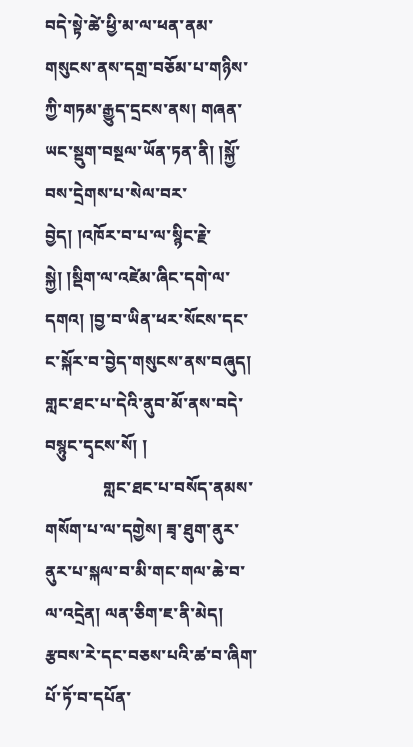བདེ་སྟེ་ཚེ་ཕྱི་མ་ལ་ཕན་ནམ་གསུངས་ནས་དགྲ་བཅོམ་པ་གཉིས་ཀྱི་གཏམ་རྒྱུད་དྲངས་ནས། གཞན་ཡང་སྡུག་བསྔལ་ཡོན་ཏན་ནི། །སྐྱོ་བས་དྲེགས་པ་སེལ་བར་བྱེད། །འཁོར་བ་པ་ལ་སྙིང་རྗེ་སྐྱེ། །སྡིག་ལ་འཛེམ་ཞིང་དགེ་ལ་དགའ། །བྱ་བ་ཡིན་ཕར་སོངས་དང་ང་སྐོར་བ་བྱེད་གསུངས་ནས་བཞུད། གླང་ཐང་པ་དེའི་ནུབ་མོ་ནས་བདེ་བསྙུང་དྭངས་སོ། །
              གླང་ཐང་པ་བསོད་ནམས་གསོག་པ་ལ་དགྱེས། ཟྭ་ཐུག་ནུར་ནུར་པ་སྐལ་བ་མི་གང་གལ་ཆེ་བ་ལ་འདྲེན། ལན་ཅིག་ཇ་ནི་མེད། རྩབས་རེ་དང་བཅས་པའི་ཚ་བ་ཞིག་པོ་ཏོ་བ་དཔོན་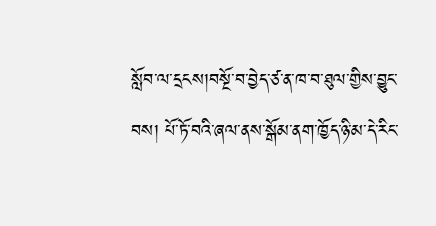སློབ་ལ་དྲངས།བསྔོ་བ་བྱེད་ཙ་ན་ཁ་བ་ཐུལ་གྱིས་བྱུང་བས། པོ་ཏོ་བའི་ཞལ་ནས་སྒོམ་ནག་ཁྱོད་ཉི་མ་དེ་རིང་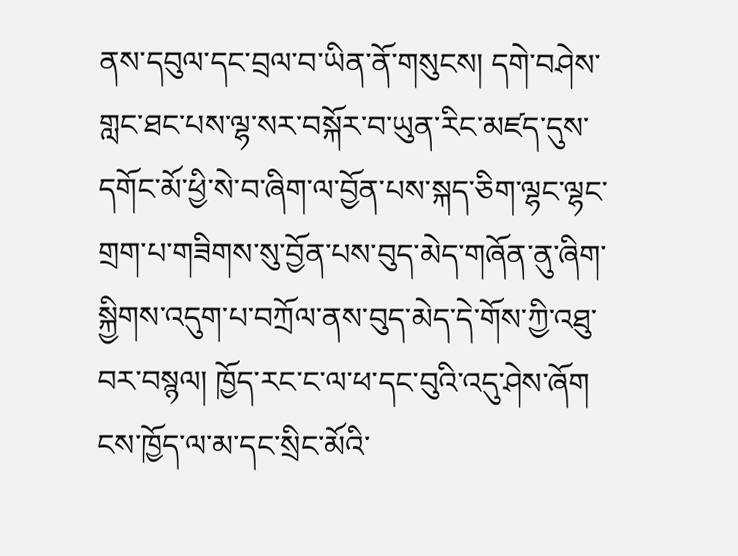ནས་དབུལ་དང་བྲལ་བ་ཡིན་ནོ་གསུངས། དགེ་བཤེས་གླང་ཐང་པས་ལྷ་སར་བསྐོར་བ་ཡུན་རིང་མཛད་དུས་དགོང་མོ་ཕྱི་སེ་བ་ཞིག་ལ་བྱོན་པས་སྐད་ཅིག་ལྷང་ལྷང་གྲག་པ་གཟིགས་སུ་བྱོན་པས་བུད་མེད་གཞོན་ནུ་ཞིག་སྐྱིགས་འདུག་པ་བཀྲོལ་ནས་བུད་མེད་དེ་གོས་ཀྱི་འཐུ་བར་བསྙལ། ཁྱོད་རང་ང་ལ་ཕ་དང་བུའི་འདུ་ཤེས་ཞོག ངས་ཁྱོད་ལ་མ་དང་སྲིང་མོའི་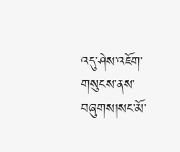འདུ་ཤེས་འཇོག་གསུངས་ནས་བཞུགས།སང་མོ་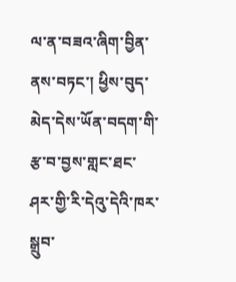ལ་ན་བཟའ་ཞིག་བྱིན་ནས་བཏང་། ཕྱིས་བུད་མེད་དེས་ཡོན་བདག་གི་རྩ་བ་བྱས་གླང་ཐང་ཤར་གྱི་རི་དེའུ་དེའི་ཁར་སྒྲུབ་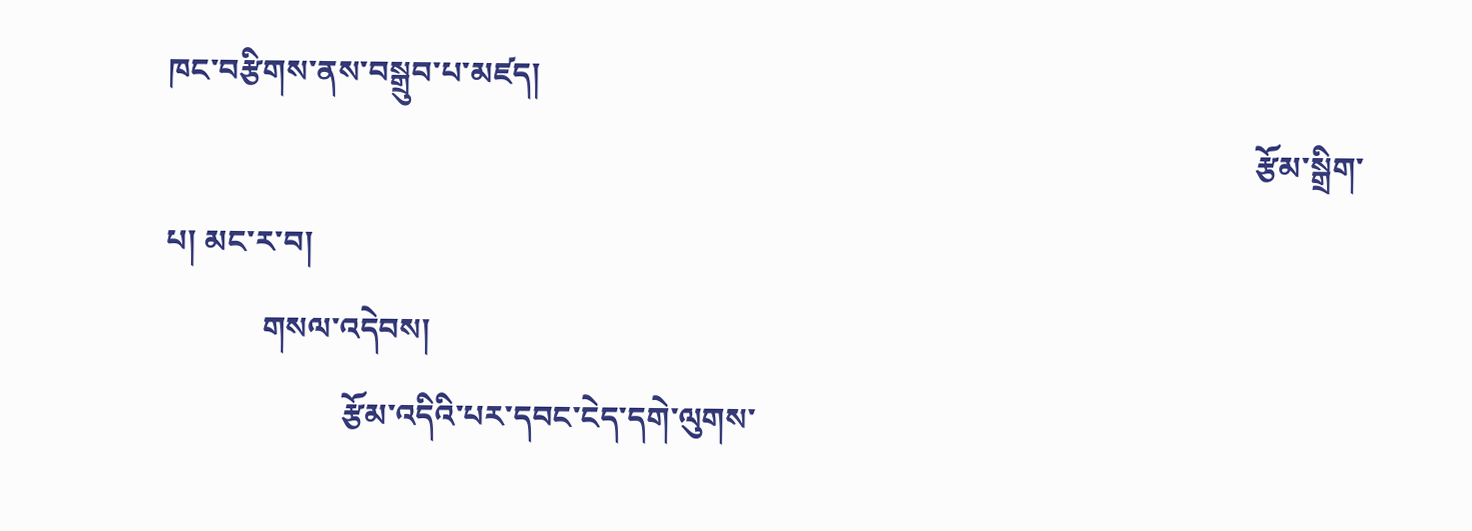ཁང་བརྩིགས་ནས་བསྒྲུབ་པ་མཛད།
                                                                                                                                       རྩོམ་སྒྲིག་པ། མང་ར་བ།
            གསལ་འདེབས།
                      རྩོམ་འདིའི་པར་དབང་ངེད་དགེ་ལུགས་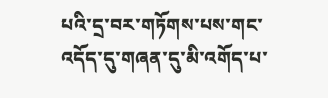པའི་དྲ་བར་གཏོགས་པས་གང་འདོད་དུ་གཞན་དུ་མི་འགོད་པ་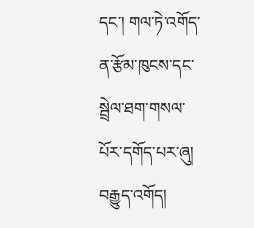དང་། གལ་ཏེ་འགོད་ན་རྩོམ་ཁུངས་དང་སྦྲེལ་ཐག་གསལ་པོར་དགོད་པར་ཞུ།
བརྒྱུད་འགོད།